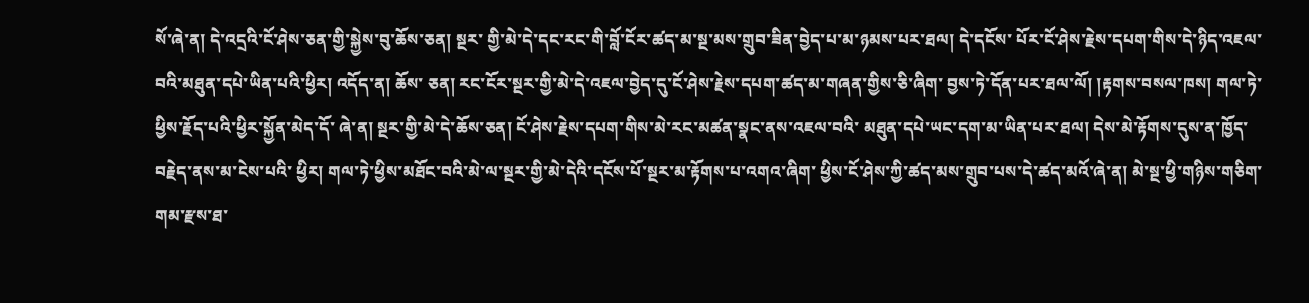སོ་ཞེ་ན། དེ་འདྲའི་ངོ་ཤེས་ཅན་གྱི་སྐྱེས་བུ་ཆོས་ཅན། སྔར་ གྱི་མེ་དེ་དང་རང་གི་བློ་ངོར་ཚད་མ་སྔ་མས་གྲུབ་ཟིན་བྱེད་པ་མ་ཉམས་པར་ཐལ། དེ་དངོས་ པོར་ངོ་ཤེས་རྗེས་དཔག་གིས་དེ་ཉིད་འཇལ་བའི་མཐུན་དཔེ་ཡིན་པའི་ཕྱིར། འདོད་ན། ཆོས་ ཅན། རང་ངོར་སྔར་གྱི་མེ་དེ་འཇལ་བྱེད་དུ་ངོ་ཤེས་རྗེས་དཔག་ཚད་མ་གཞན་གྱིས་ཅི་ཞིག་ བྱས་ཏེ་དོན་པར་ཐལ་ལོ། །རྟགས་བསལ་ཁས། གལ་ཏེ་ཕྱིས་རྗོད་པའི་ཕྱིར་སྐྱོན་མེད་དོ་ ཞེ་ན། སྔར་གྱི་མེ་དེ་ཆོས་ཅན། ངོ་ཤེས་རྗེས་དཔག་གིས་མེ་རང་མཚན་སྣང་ནས་འཇལ་བའི་ མཐུན་དཔེ་ཡང་དག་མ་ཡིན་པར་ཐལ། དེས་མེ་རྟོགས་དུས་ན་ཁྱོད་བརྗེད་ནས་མ་ངེས་པའི་ ཕྱིར། གལ་ཏེ་ཕྱིས་མཐོང་བའི་མེ་ལ་སྔར་གྱི་མེ་དེའི་དངོས་པོ་སྔར་མ་རྟོགས་པ་འགའ་ཞིག་ ཕྱིས་ངོ་ཤེས་ཀྱི་ཚད་མས་གྲུབ་པས་དེ་ཚད་མའོ་ཞེ་ན། མེ་སྔ་ཕྱི་གཉིས་གཅིག་གམ་རྫས་ཐ་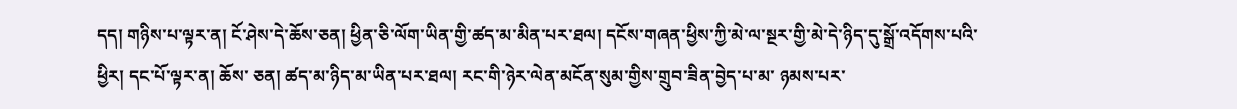དད། གཉིས་པ་ལྟར་ན། ངོ་ཤེས་དེ་ཆོས་ཅན། ཕྱིན་ཅི་ལོག་ཡིན་གྱི་ཚད་མ་མིན་པར་ཐལ། དངོས་གཞན་ཕྱིས་ཀྱི་མེ་ལ་སྔར་གྱི་མེ་དེ་ཉིད་དུ་སྒྲོ་འདོགས་པའི་ཕྱིར། དང་པོ་ལྟར་ན། ཆོས་ ཅན། ཚད་མ་ཉིད་མ་ཡིན་པར་ཐལ། རང་གི་ཉེར་ལེན་མངོན་སུམ་གྱིས་གྲུབ་ཟིན་བྱེད་པ་མ་ ཉམས་པར་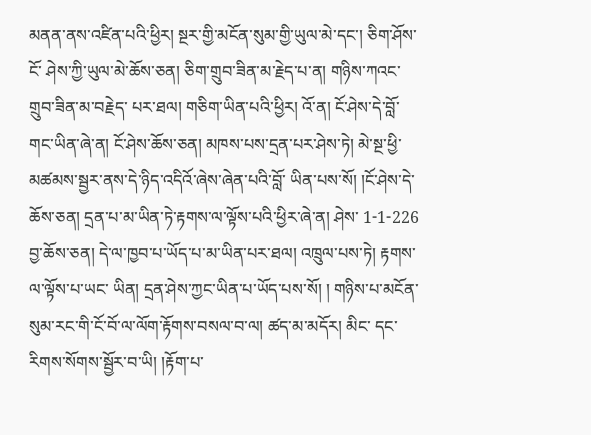མནན་ནས་འཛིན་པའི་ཕྱིར། སྔར་གྱི་མངོན་སུམ་གྱི་ཡུལ་མེ་དང་། ཅིག་ཤོས་ངོ་ ཤེས་ཀྱི་ཡུལ་མེ་ཆོས་ཅན། ཅིག་གྲུབ་ཟིན་མ་རྗེད་པ་ན། གཉིས་ཀའང་གྲུབ་ཟིན་མ་བརྗེད་ པར་ཐལ། གཅིག་ཡིན་པའི་ཕྱིར། འོ་ན། ངོ་ཤེས་དེ་བློ་གང་ཡིན་ཞེ་ན། ངོ་ཤེས་ཆོས་ཅན། མཁས་པས་དྲན་པར་ཤེས་ཏེ། མེ་སྔ་ཕྱི་མཚམས་སྦྱར་ནས་དེ་ཉིད་འདིའོ་ཞེས་ཞེན་པའི་བློ་ ཡིན་པས་སོ། །ངོ་ཤེས་དེ་ཆོས་ཅན། དྲན་པ་མ་ཡིན་ཏེ་རྟགས་ལ་ལྟོས་པའི་ཕྱིར་ཞེ་ན། ཤེས་ 1-1-226 བྱ་ཆོས་ཅན། དེ་ལ་ཁྱབ་པ་ཡོད་པ་མ་ཡིན་པར་ཐལ། འཁྲུལ་པས་ཏེ། རྟགས་ལ་ལྟོས་པ་ཡང་ ཡིན། དྲན་ཤེས་ཀྱང་ཡིན་པ་ཡོད་པས་སོ། ། གཉིས་པ་མངོན་སུམ་རང་གི་ངོ་བོ་ལ་ལོག་རྟོགས་བསལ་བ་ལ། ཚད་མ་མདོར། མིང་ དང་རིགས་སོགས་སྦྱོར་བ་ཡི། །རྟོག་པ་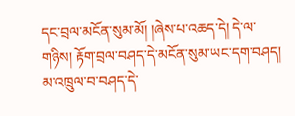དང་བྲལ་མངོན་སུམ་མོ། །ཞེས་པ་འཆད་དེ། དེ་ལ་ གཉིས། རྟོག་བྲལ་བཤད་དེ་མངོན་སུམ་ཡང་དག་བཤད། མ་འཁྲུལ་བ་བཤད་དེ་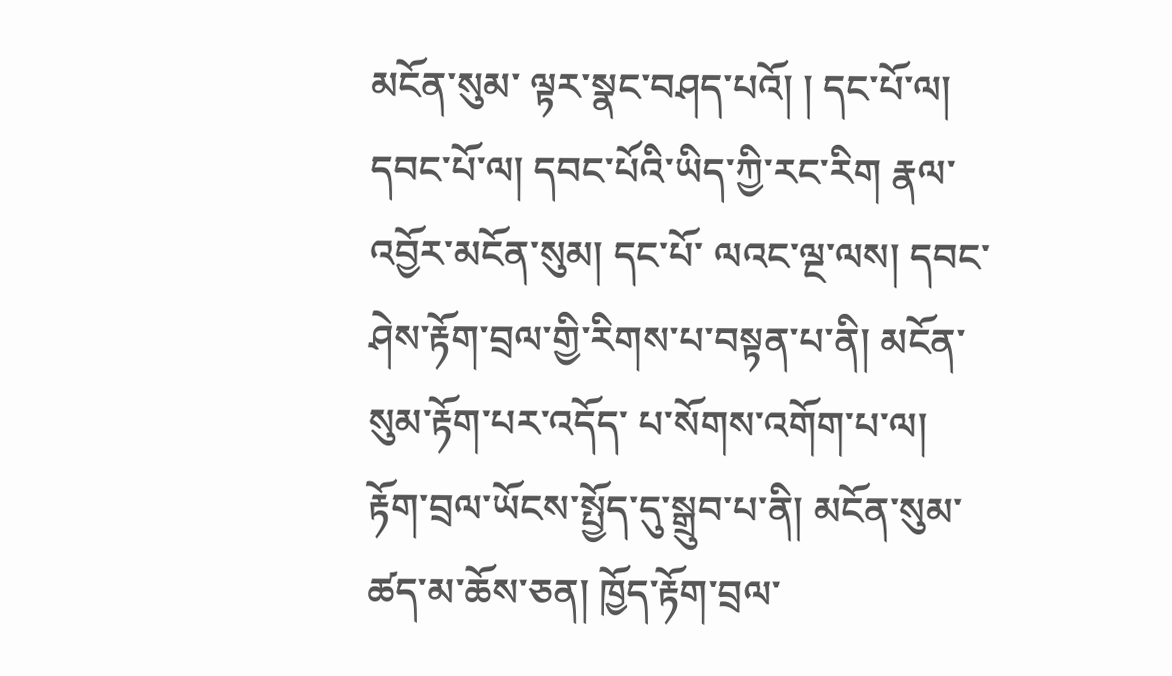མངོན་སུམ་ ལྟར་སྣང་བཤད་པའོ། ། དང་པོ་ལ། དབང་པོ་ལ། དབང་པོའི་ཡིད་ཀྱི་རང་རིག རྣལ་འབྱོར་མངོན་སུམ། དང་པོ་ ལའང་ལྔ་ལས། དབང་ཤེས་རྟོག་བྲལ་གྱི་རིགས་པ་བསྟན་པ་ནི། མངོན་སུམ་རྟོག་པར་འདོད་ པ་སོགས་འགོག་པ་ལ། རྟོག་བྲལ་ཡོངས་སྤྱོད་དུ་སྒྲུབ་པ་ནི། མངོན་སུམ་ཚད་མ་ཆོས་ཅན། ཁྱོད་རྟོག་བྲལ་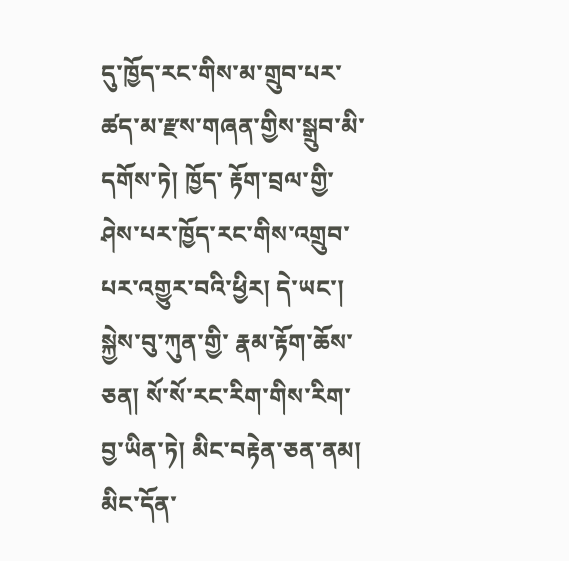དུ་ཁྱོད་རང་གིས་མ་གྲུབ་པར་ཚད་མ་རྫས་གཞན་གྱིས་སྒྲུབ་མི་དགོས་ཏེ། ཁྱོད་ རྟོག་བྲལ་གྱི་ཤེས་པར་ཁྱོད་རང་གིས་འགྲུབ་པར་འགྱུར་བའི་ཕྱིར། དེ་ཡང་། སྐྱེས་བུ་ཀུན་གྱི་ རྣམ་རྟོག་ཆོས་ཅན། སོ་སོ་རང་རིག་གིས་རིག་བྱ་ཡིན་ཏེ། མིང་བརྟེན་ཅན་ནམ། མིང་དོན་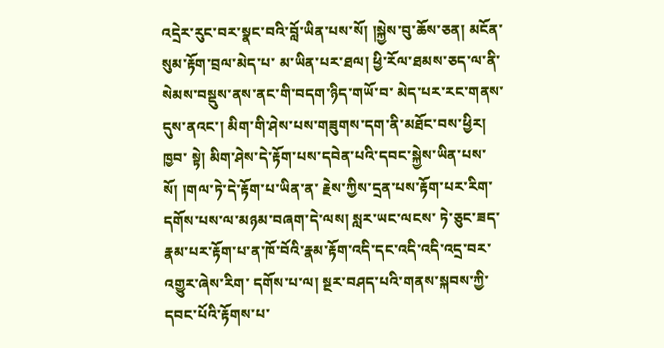འདྲེར་རུང་བར་སྣང་བའི་བློ་ཡིན་པས་སོ། །སྐྱེས་བུ་ཆོས་ཅན། མངོན་སུམ་རྟོག་བྲལ་མེད་པ་ མ་ཡིན་པར་ཐལ། ཕྱི་རོལ་ཐམས་ཅད་ལ་ནི་སེམས་བསྡུས་ནས་ནང་གི་བདག་ཉིད་གཡོ་བ་ མེད་པར་རང་གནས་དུས་ནའང་། མིག་གི་ཤེས་པས་གཟུགས་དག་ནི་མཐོང་བས་ཕྱིར། ཁྱབ་ སྟེ། མིག་ཤེས་དེ་རྟོག་པས་དབེན་པའི་དབང་སྐྱེས་ཡིན་པས་སོ། །གལ་ཏེ་དེ་རྟོག་པ་ཡིན་ན་ རྗེས་ཀྱིས་དྲན་པས་རྟོག་པར་རིག་དགོས་པས་ལ་མཉམ་བཞག་དེ་ལས། སླར་ཡང་ལངས་ ཏེ་ཅུང་ཟད་རྣམ་པར་རྟོག་པ་ན་ཁོ་བོའི་རྣམ་རྟོག་འདི་དང་འདི་འདི་འདྲ་བར་འགྱུར་ཞེས་རིག་ དགོས་པ་ལ། སྔར་བཤད་པའི་གནས་སྐབས་ཀྱི་དབང་པོའི་རྟོགས་པ་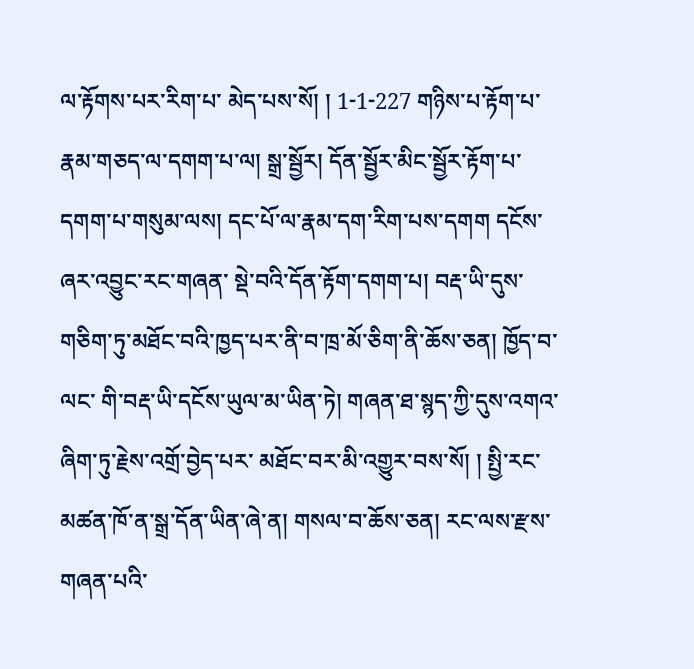ལ་རྟོགས་པར་རིག་པ་ མེད་པས་སོ། ། 1-1-227 གཉིས་པ་རྟོག་པ་རྣམ་གཅད་ལ་དགག་པ་ལ། སྒྲ་སྦྱོར། དོན་སྦྱོར་མིང་སྦྱོར་རྟོག་པ་ དགག་པ་གསུམ་ལས། དང་པོ་ལ་རྣམ་དག་རིག་པས་དགག དངོས་ཞར་འབྱུང་རང་གཞན་ སྡེ་བའི་དོན་རྟོག་དགག་པ། བརྡ་ཡི་དུས་གཅིག་ཏུ་མཐོང་བའི་ཁྱད་པར་ནི་བ་ཁྲ་མོ་ཅིག་ནི་ཆོས་ཅན། ཁྱོད་བ་ལང་ གི་བརྡ་ཡི་དངོས་ཡུལ་མ་ཡིན་ཏེ། གཞན་ཐ་སྙད་ཀྱི་དུས་འགའ་ཞིག་ཏུ་རྗེས་འགྲོ་བྱེད་པར་ མཐོང་བར་མི་འགྱུར་བས་སོ། ། སྤྱི་རང་མཚན་ཁོ་ན་སྒྲ་དོན་ཡིན་ཞེ་ན། གསལ་བ་ཆོས་ཅན། རང་ལས་རྫས་གཞན་པའི་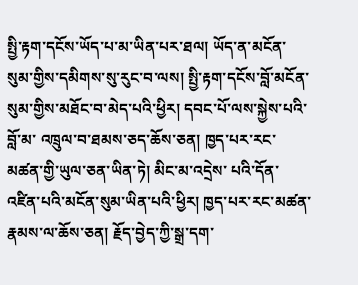སྤྱི་རྟག་དངོས་ཡོད་པ་མ་ཡིན་པར་ཐལ། ཡོད་ན་མངོན་སུམ་གྱིས་དམིགས་སུ་རུང་བ་ལས། སྤྱི་རྟག་དངོས་བློ་མངོན་སུམ་གྱིས་མཐོང་བ་མེད་པའི་ཕྱིར། དབང་པོ་ལས་སྐྱེས་པའི་བློ་མ་ འཁྲུལ་བ་ཐམས་ཅད་ཆོས་ཅན། ཁྱད་པར་རང་མཚན་གྱི་ཡུལ་ཅན་ཡིན་ཏེ། མིང་མ་འདྲེས་ པའི་དོན་འཛིན་པའི་མངོན་སུམ་ཡིན་པའི་ཕྱིར། ཁྱད་པར་རང་མཚན་རྣམས་ལ་ཆོས་ཅན། རྗོད་བྱེད་ཀྱི་སྒྲ་དག་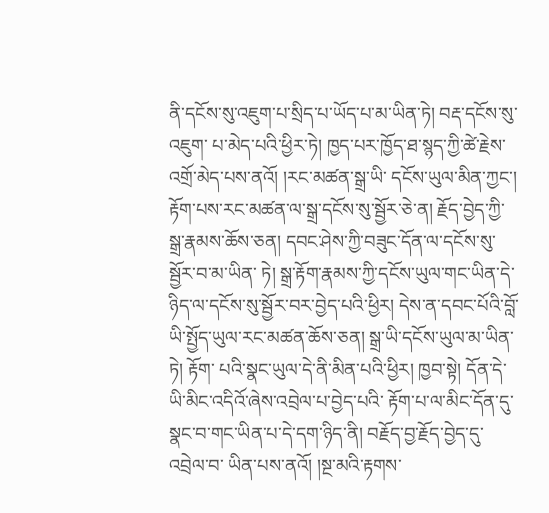ནི་དངོས་སུ་འཇུག་པ་སྲིད་པ་ཡོད་པ་མ་ཡིན་ཏེ། བརྡ་དངོས་སུ་འཇུག་ པ་མེད་པའི་ཕྱིར་ཏེ། ཁྱད་པར་ཁྱོད་ཐ་སྙད་ཀྱི་ཚེ་རྗེས་འགྲོ་མེད་པས་ནའོ། །རང་མཚན་སྒྲ་ཡི་ དངོས་ཡུལ་མིན་ཀྱང་། རྟོག་པས་རང་མཚན་ལ་སྒྲ་དངོས་སུ་སྦྱོར་ཅེ་ན། རྗོད་བྱེད་ཀྱི་སྒྲ་རྣམས་ཆོས་ཅན། དབང་ཤེས་ཀྱི་བཟུང་དོན་ལ་དངོས་སུ་སྦྱོར་བ་མ་ཡིན་ ཏེ། སྒྲ་རྟོག་རྣམས་ཀྱི་དངོས་ཡུལ་གང་ཡིན་དེ་ཉིད་ལ་དངོས་སུ་སྦྱོར་བར་བྱེད་པའི་ཕྱིར། དེས་ན་དབང་པོའི་བློ་ཡི་སྤྱོད་ཡུལ་རང་མཚན་ཆོས་ཅན། སྒྲ་ཡི་དངོས་ཡུལ་མ་ཡིན་ཏེ། རྟོག་ པའི་སྣང་ཡུལ་དེ་ནི་མིན་པའི་ཕྱིར། ཁྱབ་སྟེ། དོན་དེ་ཡི་མིང་འདིའོ་ཞེས་འབྲེལ་པ་བྱེད་པའི་ རྟོག་པ་ལ་མིང་དོན་དུ་སྣང་བ་གང་ཡིན་པ་དེ་དག་ཉིད་ནི། བརྗོད་བྱ་རྗོད་བྱེད་དུ་འབྲེལ་བ་ ཡིན་པས་ནའོ། །སྔ་མའི་རྟགས་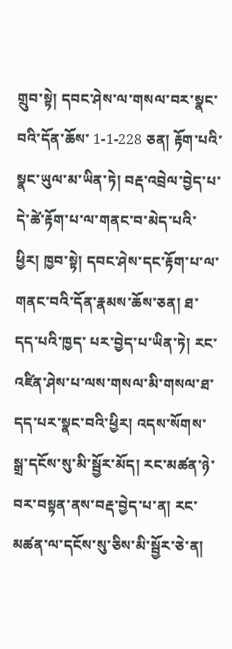གྲུབ་སྟེ། དབང་ཤེས་ལ་གསལ་བར་སྣང་བའི་དོན་ཆོས་ 1-1-228 ཅན། རྟོག་པའི་སྣང་ཡུལ་མ་ཡིན་ཏེ། བརྡ་འབྲེལ་བྱེད་པ་དེ་ཚེ་རྟོག་པ་ལ་གནང་བ་མེད་པའི་ ཕྱིར། ཁྱབ་སྟེ། དབང་ཤེས་དང་རྟོག་པ་ལ་གནང་བའི་དོན་རྣམས་ཆོས་ཅན། ཐ་དད་པའི་ཁྱད་ པར་བྱེད་པ་ཡིན་ཏེ། རང་འཛིན་ཤེས་པ་ལས་གསལ་མི་གསལ་ཐ་དད་པར་སྣང་བའི་ཕྱིར། འདས་སོགས་སྒྲ་དངོས་སུ་མི་སྦྱོར་མོད། རང་མཚན་ཉེ་བར་བསྟན་ནས་བརྡ་བྱེད་པ་ན། རང་ མཚན་ལ་དངོས་སུ་ཅིས་མི་སྦྱོར་ཅེ་ན།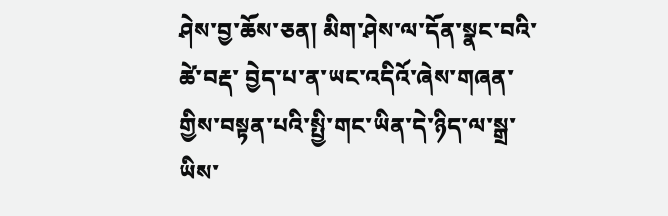ཤེས་བྱ་ཆོས་ཅན། མིག་ཤེས་ལ་དོན་སྣང་བའི་ཚེ་བརྡ་ བྱེད་པ་ན་ཡང་འདིའོ་ཞེས་གཞན་གྱིས་བསྟན་པའི་སྤྱི་གང་ཡིན་དེ་ཉིད་ལ་སྒྲ་ཡིས་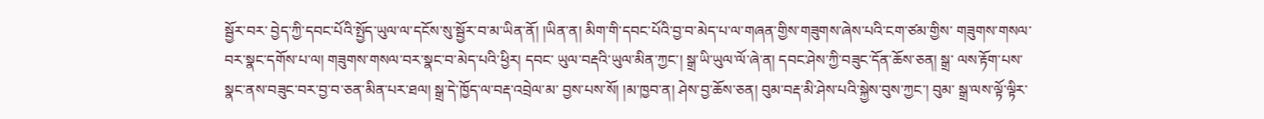སྦྱོར་བར་ བྱེད་ཀྱི་དབང་པོའི་སྤྱོད་ཡུལ་ལ་དངོས་སུ་སྦྱོར་བ་མ་ཡིན་ནོ། །ཡིན་ན། མིག་གི་དབང་པོའི་བྱ་བ་མེད་པ་ལ་གཞན་གྱིས་གཟུགས་ཞེས་པའི་ངག་ཙམ་གྱིས་ གཟུགས་གསལ་བར་སྣང་དགོས་པ་ལ། གཟུགས་གསལ་བར་སྣང་བ་མེད་པའི་ཕྱིར། དབང་ ཡུལ་བརྡའི་ཡུལ་མིན་ཀྱང་། སྒྲ་ཡི་ཡུལ་ལོ་ཞེ་ན། དབང་ཤེས་ཀྱི་བཟུང་དོན་ཆོས་ཅན། སྒྲ་ ལས་རྟོག་པས་སྣང་ནས་བཟུང་བར་བྱ་བ་ཅན་མིན་པར་ཐལ། སྒྲ་དེ་ཁྱོད་ལ་བརྡ་འབྲེལ་མ་ བྱས་པས་སོ། །མ་ཁྱབ་ན། ཤེས་བྱ་ཆོས་ཅན། བུམ་བརྡ་མི་ཤེས་པའི་སྐྱེས་བུས་ཀྱང་། བུམ་ སྒྲ་ལས་ལྟོ་ལྟིར་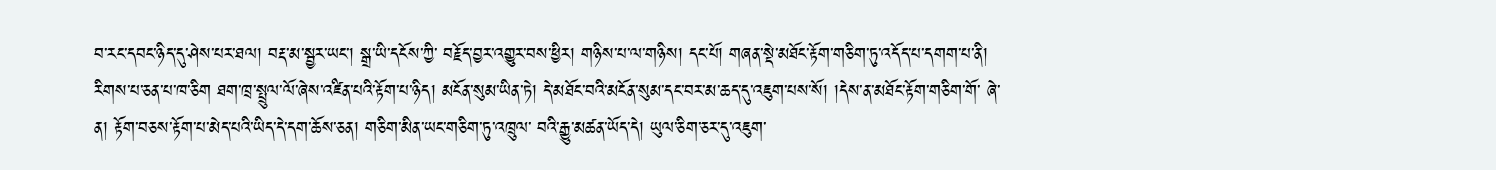བ་རང་དབང་ཉིད་དུ་ཤེས་པར་ཐལ། བརྡ་མ་སྦྱར་ཡང་། སྒྲ་ཡི་དངོས་ཀྱི་ བརྗོད་བྱར་འགྱུར་བས་ཕྱིར། གཉིས་པ་ལ་གཉིས། དང་པོ། གཞན་སྡེ་མཐོང་རྟོག་གཅིག་ཏུ་འདོད་པ་དགག་པ་ནི། རིགས་པ་ཅན་པ་ཁ་ཅིག ཐག་ཁྲ་སྤྲུལ་ལོ་ཞེས་འཛིན་པའི་རྟོག་པ་ཉིད། མངོན་སུམ་ཡིན་ཏེ། དེ་མཐོང་བའི་མངོན་སུམ་དང་བར་མ་ཆད་དུ་འཇུག་པས་སོ། །དེས་ན་མཐོང་རྟོག་གཅིག་གོ་ ཞེ་ན། རྟོག་བཅས་རྟོག་པ་མེད་པའི་ཡིད་དེ་དག་ཆོས་ཅན། གཅིག་མིན་ཡང་གཅིག་ཏུ་འཁྲུལ་ བའི་རྒྱུ་མཚན་ཡོད་དེ། ཡུལ་ཅིག་ཅར་དུ་འཇུག་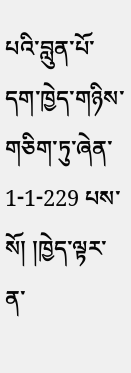པའི་བླུན་པོ་དག་ཁྱེད་གཉིས་གཅིག་ཏུ་ཞེན་ 1-1-229 པས་སོ། །ཁྱེད་ལྟར་ན་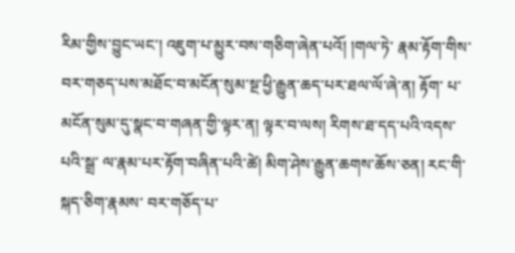རིམ་གྱིས་བྱུང་ཡང་། འཇུག་པ་མྱུར་བས་གཅིག་ཞེན་པའོ། །གལ་ཏེ་ རྣམ་རྟོག་གིས་བར་གཅད་པས་མཐོང་བ་མངོན་སུམ་སྔ་ཕྱི་རྒྱུན་ཆད་པར་ཐལ་ལོ་ཞེ་ན། རྟོག་ པ་མངོན་སུམ་དུ་སྣང་བ་གཞན་གྱི་ལྟར་ན། ལྟར་བ་ལས། རིགས་ཐ་དད་པའི་འདས་པའི་སྒྲ་ ལ་རྣམ་པར་རྟོག་བཞིན་པའི་ཚེ། མིག་ཤེས་རྒྱུན་ཆགས་ཆོས་ཅན། རང་གི་སྐད་ཅིག་རྣམས་ བར་གཅོད་པ་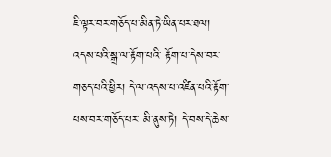ཇི་ལྟར་བར་གཅོད་པ་མིན་ཏེ་ཡིན་པར་ཐལ། འདས་པའི་སྒྲ་ལ་རྟོག་པའི་ རྟོག་པ་དེས་བར་གཅད་པའི་ཕྱིར། དེ་ལ་འདས་པ་འཛིན་པའི་རྟོག་པས་བར་གཅོད་པར་ མི་ནུས་ཏེ། དེ་བས་དེ་ཆེས་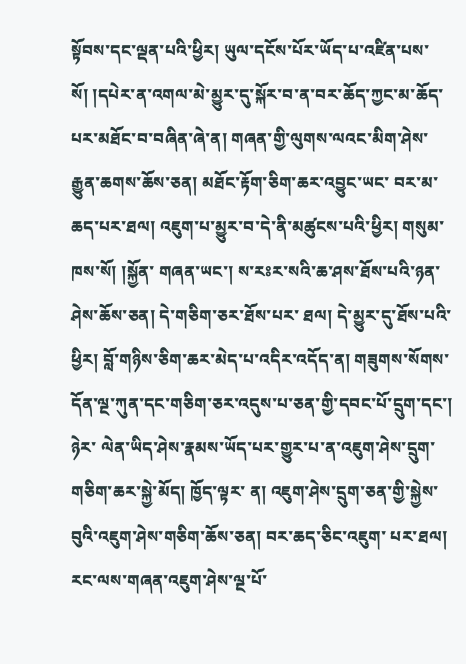སྟོབས་དང་ལྡན་པའི་ཕྱིར། ཡུལ་དངོས་པོར་ཡོད་པ་འཛིན་པས་ སོ། །དཔེར་ན་འགལ་མེ་མྱུར་དུ་སྐོར་བ་ན་བར་ཆོད་ཀྱང་མ་ཆོད་པར་མཐོང་བ་བཞིན་ཞེ་ན། གཞན་གྱི་ལུགས་ལའང་མིག་ཤེས་རྒྱུན་ཆགས་ཆོས་ཅན། མཐོང་རྟོག་ཅིག་ཆར་འབྱུང་ཡང་ བར་མ་ཆད་པར་ཐལ། འཇུག་པ་མྱུར་བ་དེ་ནི་མཚུངས་པའི་ཕྱིར། གསུམ་ཁས་སོ། །སྐྱོན་ གཞན་ཡང་། ས་རཿར་སའི་ཆ་ཤས་ཐོས་པའི་ཉན་ཤེས་ཆོས་ཅན། དེ་གཅིག་ཅར་ཐོས་པར་ ཐལ། དེ་མྱུར་དུ་ཐོས་པའི་ཕྱིར། བློ་གཉིས་ཅིག་ཆར་མེད་པ་འདིར་འདོད་ན། གཟུགས་སོགས་དོན་ལྔ་ཀུན་དང་གཅིག་ཅར་འདུས་པ་ཅན་གྱི་དབང་པོ་དྲུག་དང་། ཉེར་ ལེན་ཡིད་ཤེས་རྣམས་ཡོད་པར་གྱུར་པ་ན་འཇུག་ཤེས་དྲུག་གཅིག་ཆར་སྐྱེ་མོད། ཁྱོད་ལྟར་ ན། འཇུག་ཤེས་དྲུག་ཅན་གྱི་སྐྱེས་བུའི་འཇུག་ཤེས་གཅིག་ཆོས་ཅན། བར་ཆད་ཅིང་འཇུག་ པར་ཐལ། རང་ལས་གཞན་འཇུག་ཤེས་ལྔ་པོ་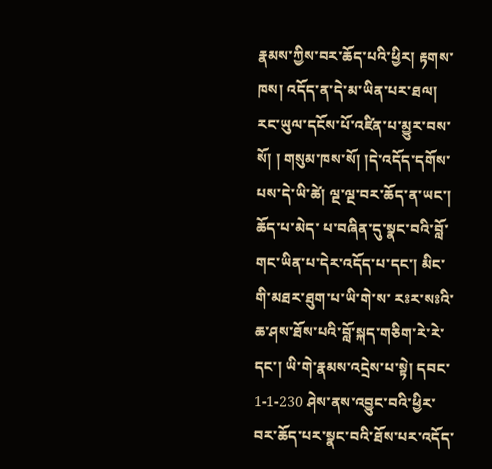རྣམས་ཀྱིས་བར་ཆོད་པའི་ཕྱིར། རྟགས་ཁས། འདོད་ན་དེ་མ་ཡིན་པར་ཐལ། རང་ཡུལ་དངོས་པོ་འཛིན་པ་མྱུར་བས་སོ། ། གསུམ་ཁས་སོ། །དེ་འདོད་དགོས་པས་དེ་ཡི་ཚེ། ལྔ་ལྔ་བར་ཆོད་ན་ཡང་། ཆོད་པ་མེད་ པ་བཞིན་དུ་སྣང་བའི་བློ་གང་ཡིན་པ་དེར་འདོད་པ་དང་། མིང་གི་མཐར་ཐུག་པ་ཡི་གེ་ས་ རཿར་སཿའི་ཆ་ཤས་ཐོས་པའི་བློ་སྐད་གཅིག་རེ་རེ་དང་། ཡི་གེ་རྣམས་འདྲེས་པ་སྟེ། དབང་ 1-1-230 ཤེས་ནས་འབྱུང་བའི་ཕྱིར་བར་ཆོད་པར་སྣང་བའི་ཐོས་པར་འདོད་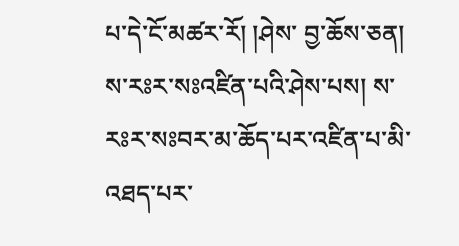པ་དེ་ངོ་མཚར་རོ། །ཤེས་ བྱ་ཆོས་ཅན། ས་རཿར་སཿའཛིན་པའི་ཤེས་པས། ས་རཿར་སཿབར་མ་ཆོད་པར་འཛིན་པ་མི་ འཐད་པར་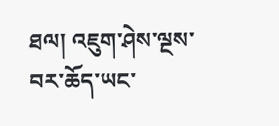ཐལ། འཇུག་ཤེས་ལྔས་བར་ཆོད་ཡང་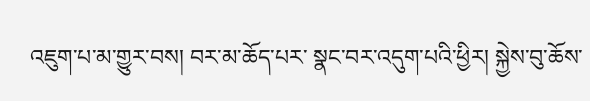འཇུག་པ་མ་གྱུར་བས། བར་མ་ཆོད་པར་ སྣང་བར་འདུག་པའི་ཕྱིར། སྐྱེས་བུ་ཆོས་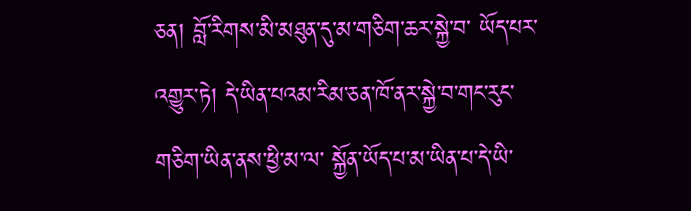ཅན། བློ་རིགས་མི་མཐུན་དུ་མ་གཅིག་ཆར་སྐྱེ་བ་ ཡོད་པར་འགྱུར་ཏེ། དེ་ཡིན་པའམ་རིམ་ཅན་ཁོ་ནར་སྐྱེ་བ་གང་རུང་གཅིག་ཡིན་ནས་ཕྱི་མ་ལ་ སྐྱོན་ཡོད་པ་མ་ཡིན་པ་དེ་ཡི་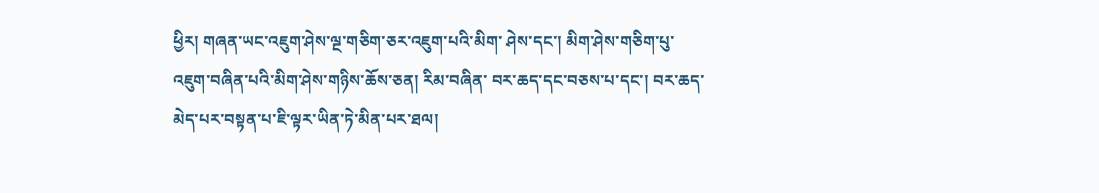ཕྱིར། གཞན་ཡང་འཇུག་ཤེས་ལྔ་གཅིག་ཅར་འཇུག་པའི་མིག་ ཤེས་དང་། མིག་ཤེས་གཅིག་པུ་འཇུག་བཞིན་པའི་མིག་ཤེས་གཉིས་ཆོས་ཅན། རིམ་བཞིན་ བར་ཆད་དང་བཅས་པ་དང་། བར་ཆད་མེད་པར་བསྟན་པ་ཇི་ལྟར་ཡིན་ཏེ་མིན་པར་ཐལ།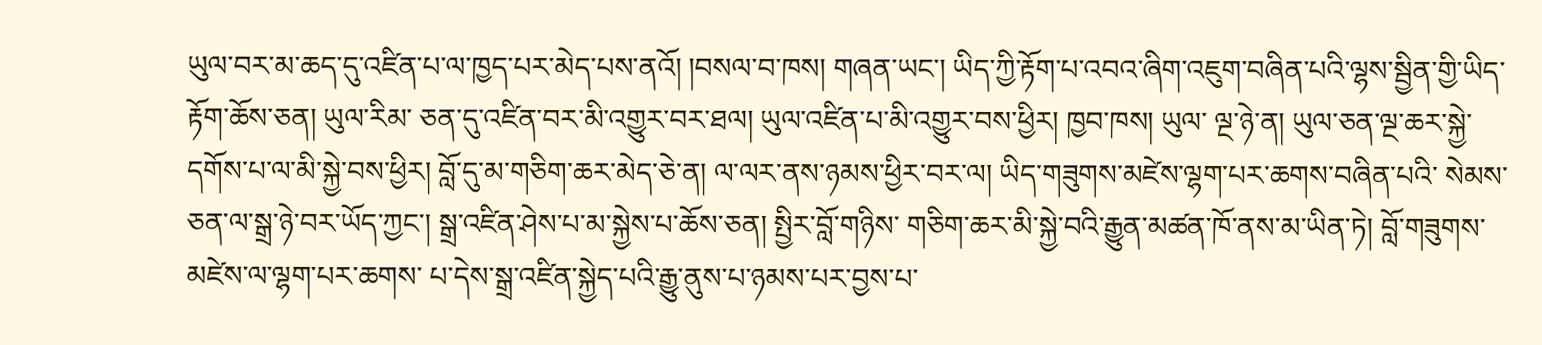ཡུལ་བར་མ་ཆད་དུ་འཛིན་པ་ལ་ཁྱད་པར་མེད་པས་ནའོ། །བསལ་བ་ཁས། གཞན་ཡང་། ཡིད་ཀྱི་རྟོག་པ་འབའ་ཞིག་འཇུག་བཞིན་པའི་ལྷས་སྦྱིན་གྱི་ཡིད་རྟོག་ཆོས་ཅན། ཡུལ་རིམ་ ཅན་དུ་འཛིན་བར་མི་འགྱུར་བར་ཐལ། ཡུལ་འཛིན་པ་མི་འགྱུར་བས་ཕྱིར། ཁྱབ་ཁས། ཡུལ་ ལྔ་ཉེ་ན། ཡུལ་ཅན་ལྔ་ཆར་སྐྱེ་དགོས་པ་ལ་མི་སྐྱེ་བས་ཕྱིར། བློ་དུ་མ་གཅིག་ཆར་མེད་ཅེ་ན། ལ་ལར་ནས་ཉམས་ཕྱིར་བར་ལ། ཡིད་གཟུགས་མཛེས་ལྷག་པར་ཆགས་བཞིན་པའི་ སེམས་ཅན་ལ་སྒྲ་ཉེ་བར་ཡོད་ཀྱང་། སྒྲ་འཛིན་ཤེས་པ་མ་སྐྱེས་པ་ཆོས་ཅན། སྤྱིར་བློ་གཉིས་ གཅིག་ཆར་མི་སྐྱེ་བའི་རྒྱུན་མཚན་ཁོ་ནས་མ་ཡིན་ཏེ། བློ་གཟུགས་མཛེས་ལ་ལྷག་པར་ཆགས་ པ་དེས་སྒྲ་འཛིན་སྐྱེད་པའི་རྒྱུ་ནུས་པ་ཉམས་པར་བྱས་པ་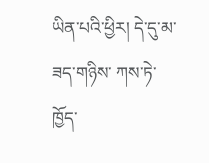ཡིན་པའི་ཕྱིར། དེ་དུ་མ་ཟད་གཉིས་ ཀས་ཏེ་ཁྱོད་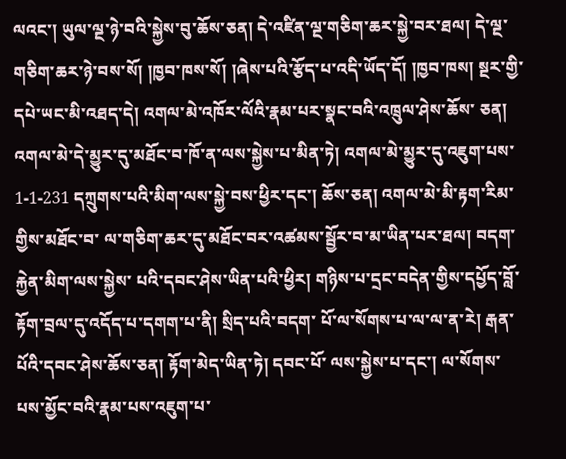ལའང་། ཡུལ་ལྔ་ཉེ་བའི་སྐྱེས་བུ་ཆོས་ཅན། དེ་འཛིན་ལྔ་གཅིག་ཆར་སྐྱེ་བར་ཐལ། དེ་ལྔ་གཅིག་ཆར་ཉེ་བས་སོ། །ཁྱབ་ཁས་སོ། །ཞེས་པའི་རྩོད་པ་འདི་ཡོད་དོ། །ཁྱབ་ཁས། སྔར་གྱི་དཔེ་ཡང་མི་འཐད་དེ། འགལ་མེ་འཁོར་ལོའི་རྣམ་པར་སྣང་བའི་འཁྲུལ་ཤེས་ཆོས་ ཅན། འགལ་མེ་དེ་མྱུར་དུ་མཐོང་བ་ཁོ་ན་ལས་སྐྱེས་པ་མིན་ཏེ། འགལ་མེ་མྱུར་དུ་འཇུག་པས་ 1-1-231 དཀྲུགས་པའི་མིག་ལས་སྐྱེ་བས་ཕྱིར་དང་། ཆོས་ཅན། འགལ་མེ་མི་རྟག་རིམ་གྱིས་མཐོང་བ་ ལ་གཅིག་ཆར་དུ་མཐོང་བར་འཚམས་སྦྱོར་བ་མ་ཡིན་པར་ཐལ། བདག་རྐྱེན་མིག་ལས་སྐྱེས་ པའི་དབང་ཤེས་ཡིན་པའི་ཕྱིར། གཉིས་པ་དྲང་བདེན་གྱིས་དཔྱོད་བློ་རྟོག་བྲལ་དུ་འདོད་པ་དགག་པ་ནི། སྲིད་པའི་བདག་ པོ་ལ་སོགས་པ་ལ་ལ་ན་རེ། རྒན་པོའི་དབང་ཤེས་ཆོས་ཅན། རྟོག་མེད་ཡིན་ཏེ། དབང་པོ་ ལས་སྐྱེས་པ་དང་། ལ་སོགས་པས་མྱོང་བའི་རྣམ་པས་འཇུག་པ་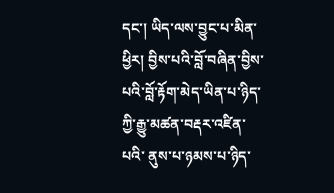དང་། ཡིད་ལས་བྱུང་པ་མིན་ ཕྱིར། བྱིས་པའི་བློ་བཞིན་བྱིས་པའི་བློ་རྟོག་མེད་ཡིན་པ་ཉིད་ཀྱི་རྒྱུ་མཚན་བརྡར་འཛིན་པའི་ ནུས་པ་ཉམས་པ་ཉིད་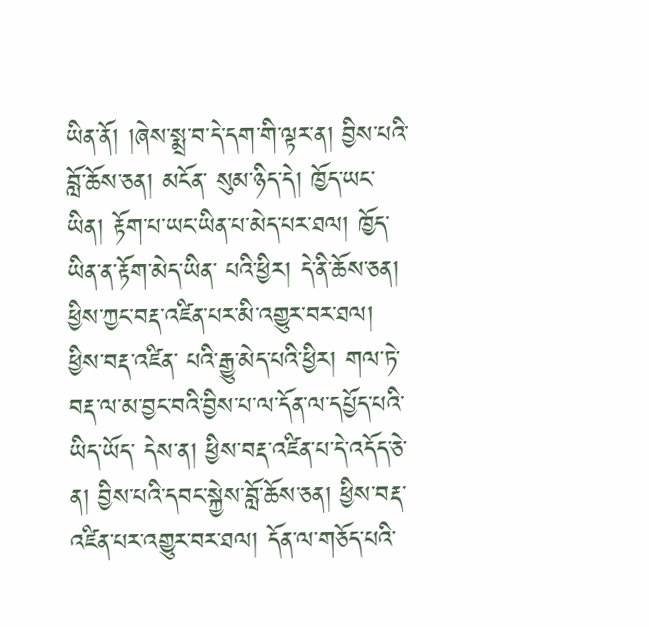ཡིན་ནོ། །ཞེས་སྨྲ་བ་དེ་དག་གི་ལྟར་ན། བྱིས་པའི་བློ་ཆོས་ཅན། མངོན་ སུམ་ཉིད་དེ། ཁྱོད་ཡང་ཡིན། རྟོག་པ་ཡང་ཡིན་པ་མེད་པར་ཐལ། ཁྱོད་ཡིན་ན་རྟོག་མེད་ཡིན་ པའི་ཕྱིར། དེ་ནི་ཆོས་ཅན། ཕྱིས་ཀྱང་བརྡ་འཛིན་པར་མི་འགྱུར་བར་ཐལ། ཕྱིས་བརྡ་འཛིན་ པའི་རྒྱུ་མེད་པའི་ཕྱིར། གལ་ཏེ་བརྡ་ལ་མ་བྱང་བའི་བྱིས་པ་ལ་དོན་ལ་དཔྱོད་པའི་ཡིད་ཡོད་ དེས་ན། ཕྱིས་བརྡ་འཛིན་པ་དེ་འདོད་ཅེ་ན། བྱིས་པའི་དབང་སྐྱེས་བློ་ཆོས་ཅན། ཕྱིས་བརྡ་ འཛིན་པར་འགྱུར་བར་ཐལ། དོན་ལ་གཅོད་པའི་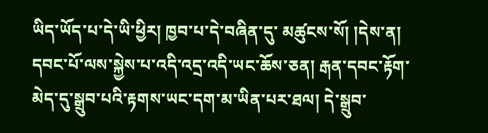ཡིད་ཡོད་པ་དེ་ཡི་ཕྱིར། ཁྱབ་པ་དེ་བཞིན་དུ་ མཚུངས་སོ། །དེས་ན། དབང་པོ་ལས་སྐྱེས་པ་འདི་འདྲ་འདི་ཡང་ཆོས་ཅན། རྒན་དབང་རྟོག་ མེད་དུ་སྒྲུབ་པའི་རྟགས་ཡང་དག་མ་ཡིན་པར་ཐལ། དེ་སྒྲུབ་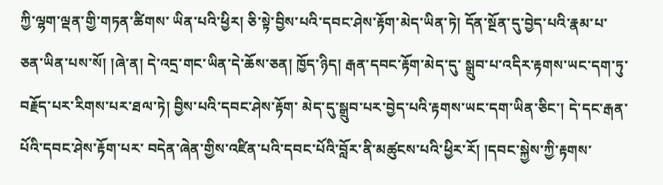ཀྱི་ལྷག་ལྡན་གྱི་གཏན་ཚིགས་ ཡིན་པའི་ཕྱིར། ཅི་སྟེ་བྱིས་པའི་དབང་ཤེས་རྟོག་མེད་ཡིན་ཏེ། དོན་སྔོན་དུ་བྱེད་པའི་རྣམ་པ་ ཅན་ཡིན་པས་སོ། །ཞེ་ན། དེ་འདྲ་གང་ཡིན་དེ་ཆོས་ཅན། ཁྱོད་ཉིད། རྒན་དབང་རྟོག་མེད་དུ་ སྒྲུབ་པ་འདིར་རྟགས་ཡང་དག་ཏུ་བརྗོད་པར་རིགས་པར་ཐལ་ཏེ། བྱིས་པའི་དབང་ཤེས་རྟོག་ མེད་དུ་སྒྲུབ་པར་བྱེད་པའི་རྟགས་ཡང་དག་ཡིན་ཅིང་། དེ་དང་རྒན་པོའི་དབང་ཤེས་རྟོག་པར་ བདེན་ཞེན་གྱིས་འཛིན་པའི་དབང་པོའི་བློར་ནི་མཚུངས་པའི་ཕྱིར་རོ། །དབང་སྐྱེས་ཀྱི་རྟགས་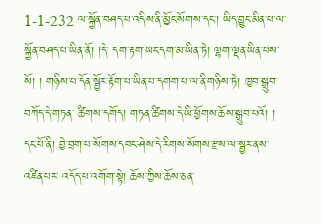1-1-232 ལ་སྐྱོན་བཤད་པ་འདིས་ནི་མྱོང་སོགས་དང་། ཡིད་བྱུང་མིན་པ་ལ་སྐྱོན་བཤད་པ་ཡིན་ནོ། །དེ་ དག་རྟག་ཡང་དག་མ་ཡིན་ཏེ། ལྷག་ལྡན་ཡིན་པས་སོ། ། གཉིས་པ་དོན་སྦྱོར་རྟོག་པ་ཡིན་པ་དགག་པ་ལ་ནི་གཉིས་ཏེ། ཁྱབ་སྒྲུབ་བཀོད་དེ་གཏན་ ཚིགས་དགོད། གཏན་ཚིགས་དེ་ཡི་ཕྱོགས་ཆོས་སྒྲུབ་པའོ། ། དང་པོ་ནི། བྱེ་བྲག་པ་སོགས་དབང་ཤེས་དེ་རིགས་སོགས་རྫས་ལ་སྦྱར་ནས་འཛིན་པར་ འདོད་པ་འགོག་སྟེ། ཆོས་ཀྱིས་ཆོས་ཅན་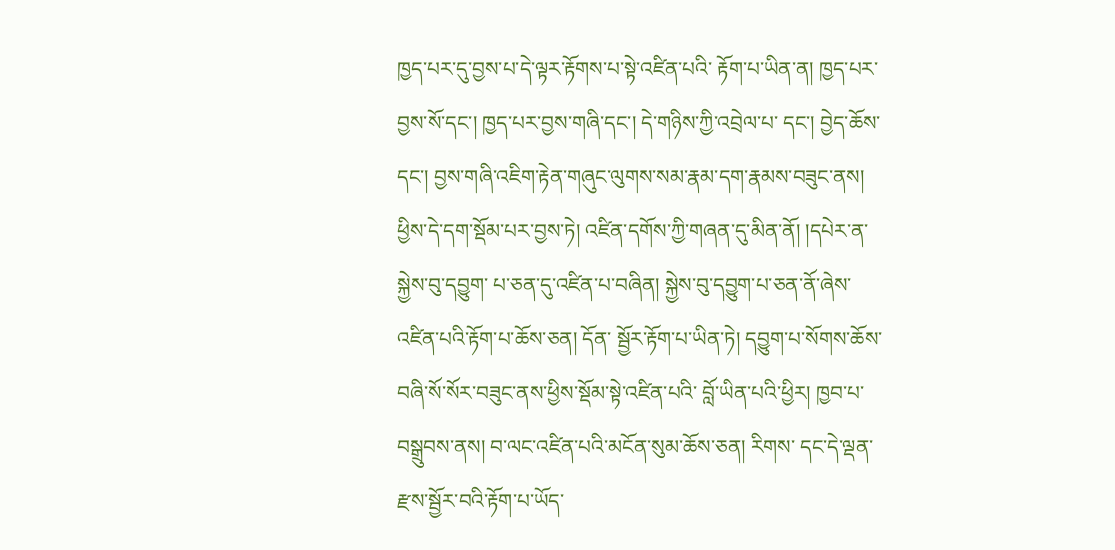ཁྱད་པར་དུ་བྱས་པ་དེ་ལྟར་རྟོགས་པ་སྟེ་འཛིན་པའི་ རྟོག་པ་ཡིན་ན། ཁྱད་པར་བྱས་སོ་དང་། ཁྱད་པར་བྱས་གཞི་དང་། དེ་གཉིས་ཀྱི་འབྲེལ་པ་ དང་། བྱེད་ཆོས་དང་། བྱས་གཞི་འཇིག་རྟེན་གཞུང་ལུགས་སམ་རྣམ་དག་རྣམས་བཟུང་ནས། ཕྱིས་དེ་དག་སྡོམ་པར་བྱས་ཏེ། འཛིན་དགོས་ཀྱི་གཞན་དུ་མིན་ནོ། །དཔེར་ན་སྐྱེས་བུ་དབྱུག་ པ་ཅན་དུ་འཛིན་པ་བཞིན། སྐྱེས་བུ་དབྱུག་པ་ཅན་ནོ་ཞེས་འཛིན་པའི་རྟོག་པ་ཆོས་ཅན། དོན་ སྦྱོར་རྟོག་པ་ཡིན་ཏེ། དབྱུག་པ་སོགས་ཆོས་བཞི་སོ་སོར་བཟུང་ནས་ཕྱིས་སྡོམ་སྟེ་འཛིན་པའི་ བློ་ཡིན་པའི་ཕྱིར། ཁྱབ་པ་བསྒྲུབས་ནས། བ་ལང་འཛིན་པའི་མངོན་སུམ་ཆོས་ཅན། རིགས་ དང་དེ་ལྡན་རྫས་སྦྱོར་བའི་རྟོག་པ་ཡོད་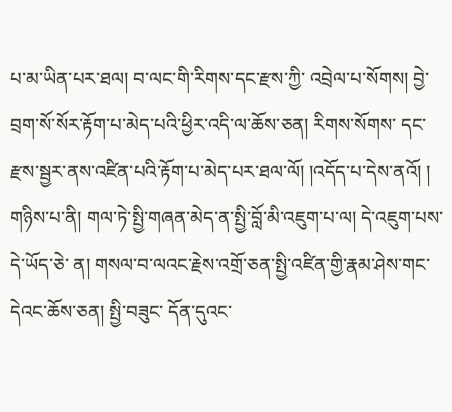པ་མ་ཡིན་པར་ཐལ། བ་ལང་གི་རིགས་དང་རྫས་ཀྱི་ འབྲེལ་པ་སོགས། བྱེ་བྲག་སོ་སོར་རྟོག་པ་མེད་པའི་ཕྱིར་འདི་ལ་ཆོས་ཅན། རིགས་སོགས་ དང་རྫས་སྦྱར་ནས་འཛིན་པའི་རྟོག་པ་མེད་པར་ཐལ་ལོ། །འདོད་པ་དེས་ནའོ། ། གཉིས་པ་ནི། གལ་ཏེ་སྤྱི་གཞན་མེད་ན་སྤྱི་བློ་མི་འཇུག་པ་ལ། དེ་འཇུག་པས་དེ་ཡོད་ཅེ་ ན། གསལ་བ་ལའང་རྗེས་འགྲོ་ཅན་སྤྱི་འཛིན་གྱི་རྣམ་ཤེས་གང་དེའང་ཆོས་ཅན། སྤྱི་བཟུང་ དོན་དུའང་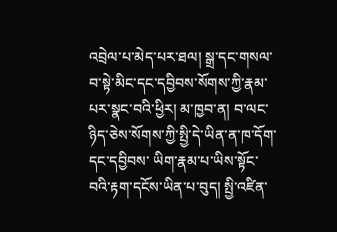འབྲེལ་པ་མེད་པར་ཐལ། སྒྲ་དང་གསལ་བ་སྟེ་མིང་དང་དབྱིབས་སོགས་ཀྱི་རྣམ་ པར་སྣང་བའི་ཕྱིར། མ་ཁྱབ་ན། བ་ལང་ཉིད་ཅེས་སོགས་ཀྱི་སྤྱི་དེ་ཡིན་ན་ཁ་དོག་དང་དབྱིབས་ ཡིག་རྣམ་པ་ཡིས་སྟོང་བའི་རྟག་དངོས་ཡིན་པ་བུད། སྤྱི་འཛིན་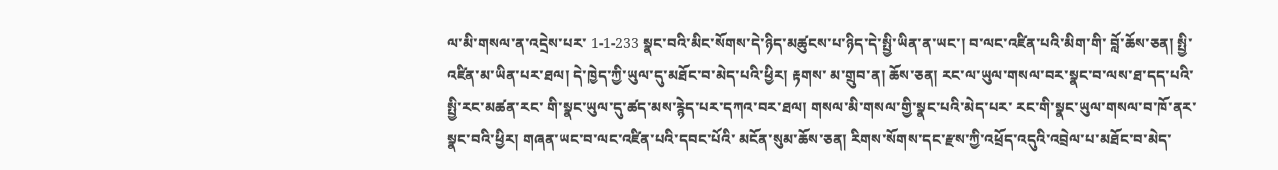ལ་མི་གསལ་ན་འདྲེས་པར་ 1-1-233 སྣང་བའི་མིང་སོགས་དེ་ཉིད་མཚུངས་པ་ཉིད་དེ་སྤྱི་ཡིན་ན་ཡང་། བ་ལང་འཛིན་པའི་མིག་གི་ བློ་ཆོས་ཅན། སྤྱི་འཛིན་མ་ཡིན་པར་ཐལ། དེ་ཁྱེད་ཀྱི་ཡུལ་དུ་མཐོང་བ་མེད་པའི་ཕྱིར། རྟགས་ མ་གྲུབ་ན། ཆོས་ཅན། རང་ལ་ཡུལ་གསལ་བར་སྣང་བ་ལས་ཐ་དད་པའི་སྤྱི་རང་མཚན་རང་ གི་སྣང་ཡུལ་དུ་ཚད་མས་རྙེད་པར་དཀའ་བར་ཐལ། གསལ་མི་གསལ་གྱི་སྣང་པའི་མེད་པར་ རང་གི་སྣང་ཡུལ་གསལ་བ་ཁོ་ནར་སྣང་བའི་ཕྱིར། གཞན་ཡང་བ་ལང་འཛིན་པའི་དབང་པོའི་ མངོན་སུམ་ཆོས་ཅན། རིགས་སོགས་དང་རྫས་ཀྱི་འཕྲོད་འདུའི་འབྲེལ་པ་མཐོང་བ་མེད་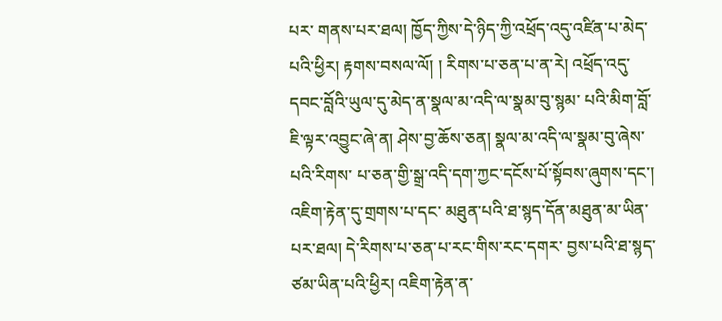པར་ གནས་པར་ཐལ། ཁྱོད་ཀྱིས་དེ་ཉིད་ཀྱི་འཕྲོད་འདུ་འཛིན་པ་མེད་པའི་ཕྱིར། རྟགས་བསལ་ལོ། ། རིགས་པ་ཅན་པ་ན་རེ། འཕྲོད་འདུ་དབང་བློའི་ཡུལ་དུ་མེད་ན་སྣལ་མ་འདི་ལ་སྣམ་བུ་སྙམ་ པའི་མིག་བློ་ཇི་ལྟར་འབྱུང་ཞེ་ན། ཤེས་བྱ་ཆོས་ཅན། སྣལ་མ་འདི་ལ་སྣམ་བུ་ཞེས་པའི་རིགས་ པ་ཅན་གྱི་སྒྲ་འདི་དག་ཀྱང་དངོས་པོ་སྟོབས་ཞུགས་དང་། འཇིག་རྟེན་དུ་གྲགས་པ་དང་ མཐུན་པའི་ཐ་སྙད་དོན་མཐུན་མ་ཡིན་པར་ཐལ། དེ་རིགས་པ་ཅན་པ་རང་གིས་རང་དགར་ བྱས་པའི་ཐ་སྙད་ཙམ་ཡིན་པའི་ཕྱིར། འཇིག་རྟེན་ན་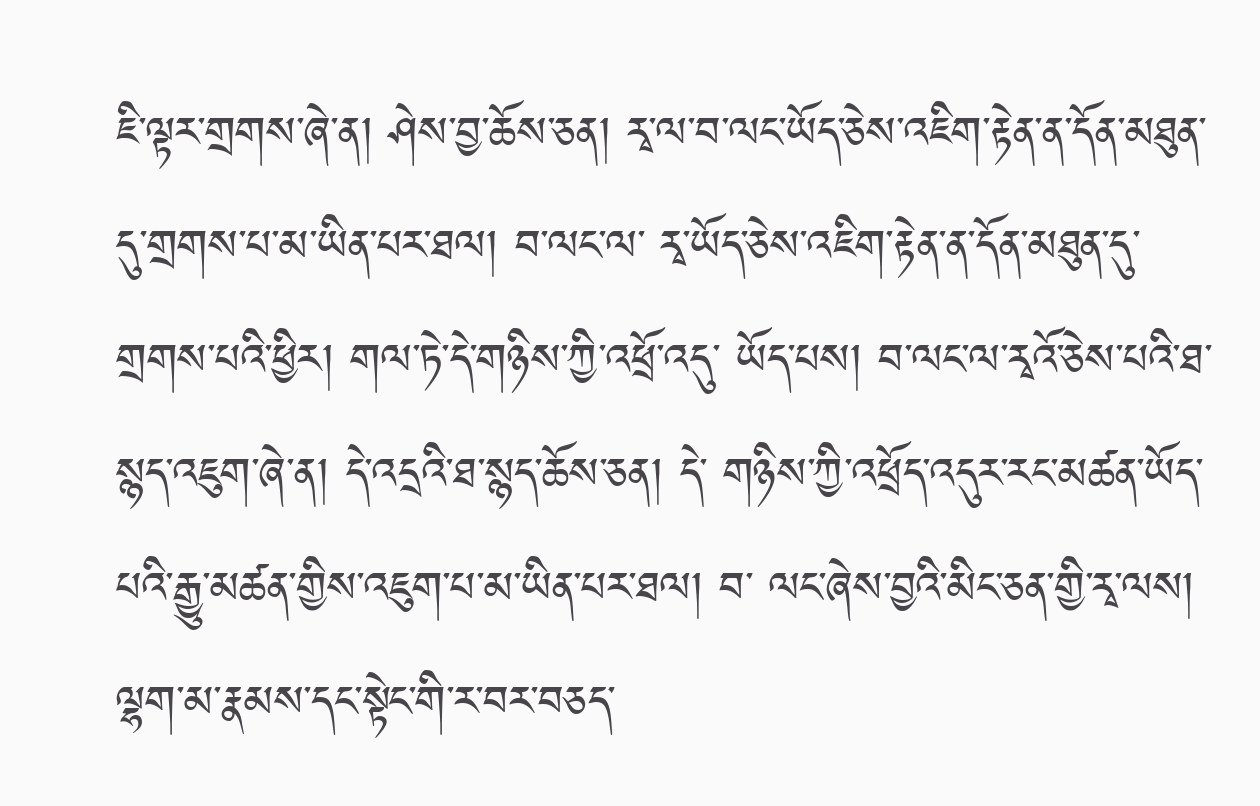ཇི་ལྟར་གྲགས་ཞེ་ན། ཤེས་བྱ་ཆོས་ཅན། རྭ་ལ་བ་ལང་ཡོད་ཅེས་འཇིག་རྟེན་ན་དོན་མཐུན་དུ་གྲགས་པ་མ་ཡིན་པར་ཐལ། བ་ལང་ལ་ རྭ་ཡོད་ཅེས་འཇིག་རྟེན་ན་དོན་མཐུན་དུ་གྲགས་པའི་ཕྱིར། གལ་ཏེ་དེ་གཉིས་ཀྱི་འཕྲོ་འདུ་ ཡོད་པས། བ་ལང་ལ་རྭའོ་ཅེས་པའི་ཐ་སྙད་འཇུག་ཞེ་ན། དེ་འདྲའི་ཐ་སྙད་ཆོས་ཅན། དེ་ གཉིས་ཀྱི་འཕྲོད་འདུར་རང་མཚན་ཡོད་པའི་རྒྱུ་མཚན་གྱིས་འཇུག་པ་མ་ཡིན་པར་ཐལ། བ་ ལང་ཞེས་བྱའི་མིང་ཅན་གྱི་རྭ་ལས། ལྷག་མ་རྣམས་དང་སྟེང་གི་ར་བར་བཅད་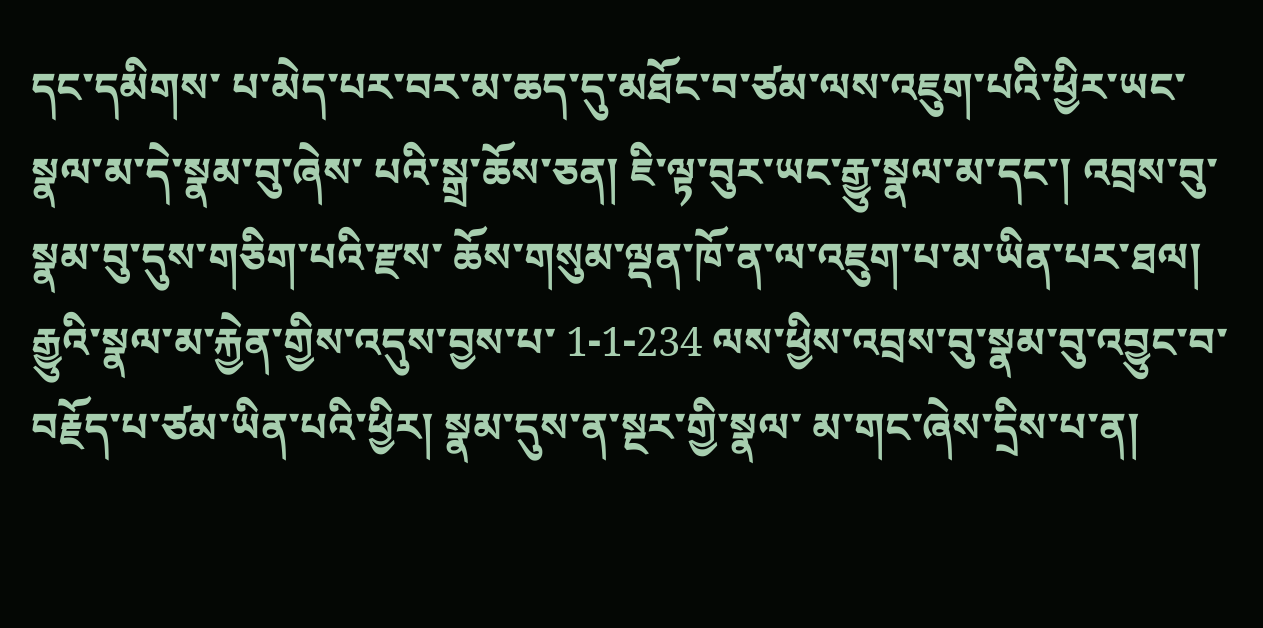དང་དམིགས་ པ་མེད་པར་བར་མ་ཆད་དུ་མཐོང་བ་ཙམ་ལས་འཇུག་པའི་ཕྱིར་ཡང་སྣལ་མ་དེ་སྣམ་བུ་ཞེས་ པའི་སྒྲ་ཆོས་ཅན། ཇི་ལྟ་བུར་ཡང་རྒྱུ་སྣལ་མ་དང་། འབྲས་བུ་སྣམ་བུ་དུས་གཅིག་པའི་རྫས་ ཆོས་གསུམ་ལྡན་ཁོ་ན་ལ་འཇུག་པ་མ་ཡིན་པར་ཐལ། རྒྱུའི་སྣལ་མ་རྐྱེན་གྱིས་འདུས་བྱས་པ་ 1-1-234 ལས་ཕྱིས་འབྲས་བུ་སྣམ་བུ་འབྱུང་བ་བརྗོད་པ་ཙམ་ཡིན་པའི་ཕྱིར། སྣམ་དུས་ན་སྔར་གྱི་སྣལ་ མ་གང་ཞེས་དྲིས་པ་ན།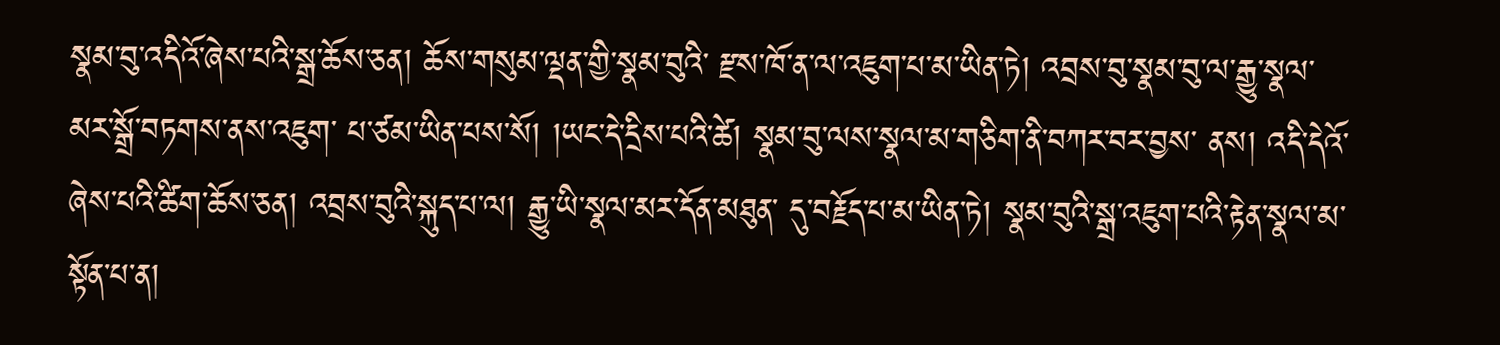སྣམ་བུ་འདིའོ་ཞེས་པའི་སྒྲ་ཆོས་ཅན། ཆོས་གསུམ་ལྡན་གྱི་སྣམ་བུའི་ རྫས་ཁོ་ན་ལ་འཇུག་པ་མ་ཡིན་ཏེ། འབྲས་བུ་སྣམ་བུ་ལ་རྒྱུ་སྣལ་མར་སྒྲོ་བཏགས་ནས་འཇུག་ པ་ཙམ་ཡིན་པས་སོ། །ཡང་དེ་དྲིས་པའི་ཚེ། སྣམ་བུ་ལས་སྣལ་མ་གཅིག་ནི་བཀར་བར་བྱས་ ནས། འདི་དེའོ་ཞེས་པའི་ཚིག་ཆོས་ཅན། འབྲས་བུའི་སྐུད་པ་ལ། རྒྱུ་ཡི་སྣལ་མར་དོན་མཐུན་ དུ་བརྗོད་པ་མ་ཡིན་ཏེ། སྣམ་བུའི་སྒྲ་འཇུག་པའི་རྟེན་སྣལ་མ་སྟོན་པ་ན།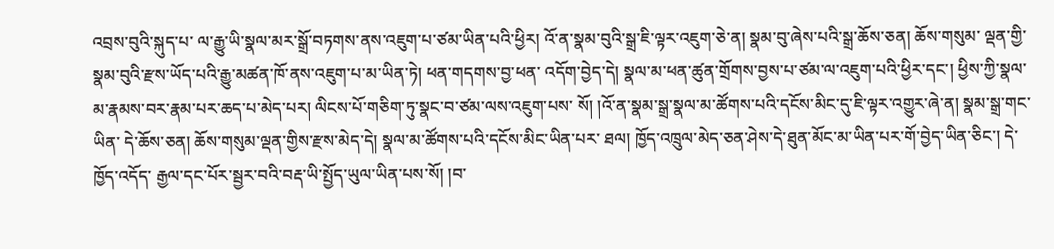འབྲས་བུའི་སྐུད་པ་ ལ་རྒྱུ་ཡི་སྣལ་མར་སྒྲོ་བཏགས་ནས་འཇུག་པ་ཙམ་ཡིན་པའི་ཕྱིར། འོ་ན་སྣམ་བུའི་སྒྲ་ཇི་ལྟར་འཇུག་ཅེ་ན། སྣམ་བུ་ཞེས་པའི་སྒྲ་ཆོས་ཅན། ཆོས་གསུམ་ ལྡན་གྱི་སྣམ་བུའི་རྫས་ཡོད་པའི་རྒྱུ་མཚན་ཁོ་ནས་འཇུག་པ་མ་ཡིན་ཏེ། ཕན་གདགས་བྱ་ཕན་ འདོག་བྱེད་དེ། སྣལ་མ་ཕན་ཚུན་གྲོགས་བྱས་པ་ཙམ་ལ་འཇུག་པའི་ཕྱིར་དང་། ཕྱིས་ཀྱི་སྣལ་ མ་རྣམས་བར་རྣམ་པར་ཆད་པ་མེད་པར། ལིངས་པོ་གཅིག་ཏུ་སྣང་བ་ཙམ་ལས་འཇུག་པས་ སོ། །འོ་ན་སྣམ་སྒྲ་སྣལ་མ་ཚོགས་པའི་དངོས་མིང་དུ་ཇི་ལྟར་འགྱུར་ཞེ་ན། སྣམ་སྒྲ་གང་ཡིན་ དེ་ཆོས་ཅན། ཆོས་གསུམ་ལྡན་གྱིས་རྫས་མེད་དེ། སྣལ་མ་ཚོགས་པའི་དངོས་མིང་ཡིན་པར་ ཐལ། ཁྱོད་འཁྲུལ་མེད་ཅན་ཤེས་དེ་ཐུན་མོང་མ་ཡིན་པར་གོ་བྱེད་ཡིན་ཅིང་། དེ་ཁྱོད་འདོད་ རྒྱལ་དང་པོར་སྦྱར་བའི་བརྡ་ཡི་སྤྱོད་ཡུལ་ཡིན་པས་སོ། །བ་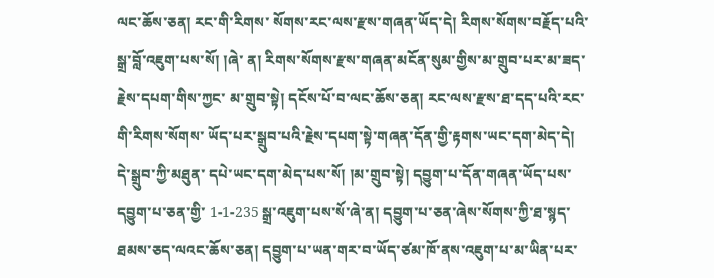ལང་ཆོས་ཅན། རང་གི་རིགས་ སོགས་རང་ལས་རྫས་གཞན་ཡོད་དེ། རིགས་སོགས་བརྗོད་པའི་སྒྲ་བློ་འཇུག་པས་སོ། །ཞེ་ ན། རིགས་སོགས་རྫས་གཞན་མངོན་སུམ་གྱིས་མ་གྲུབ་པར་མ་ཟད་རྗེས་དཔག་གིས་ཀྱང་ མ་གྲུབ་སྟེ། དངོས་པོ་བ་ལང་ཆོས་ཅན། རང་ལས་རྫས་ཐ་དད་པའི་རང་གི་རིགས་སོགས་ ཡོད་པར་སྒྲུབ་པའི་རྗེས་དཔག་སྟེ་གཞན་དོན་གྱི་རྟགས་ཡང་དག་མེད་དེ། དེ་སྒྲུབ་ཀྱི་མཐུན་ དཔེ་ཡང་དག་མེད་པས་སོ། །མ་གྲུབ་སྟེ། དབྱུག་པ་དོན་གཞན་ཡོད་པས་དབྱུག་པ་ཅན་གྱི་ 1-1-235 སྒྲ་འཇུག་པས་སོ་ཞེ་ན། དབྱུག་པ་ཅན་ཞེས་སོགས་ཀྱི་ཐ་སྙད་ཐམས་ཅད་ལའང་ཆོས་ཅན། དབྱུག་པ་ཡན་གར་བ་ཡོད་ཙམ་ཁོ་ནས་འཇུག་པ་མ་ཡིན་པར་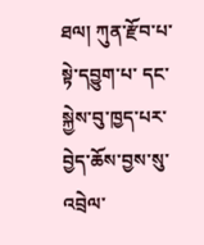ཐལ། ཀུན་རྫོབ་པ་སྟེ་དབྱུག་པ་ དང་སྐྱེས་བུ་ཁྱད་པར་བྱེད་ཆོས་བྱས་སུ་འབྲེལ་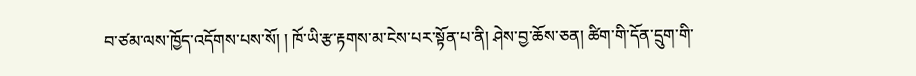བ་ཙམ་ལས་ཁྱོད་འདོགས་པས་སོ། ། ཁོ་ཡི་རྩ་རྟགས་མ་ངེས་པར་སྟོན་པ་ནི། ཤེས་བྱ་ཆོས་ཅན། ཚིག་གི་དོན་དྲུག་གི་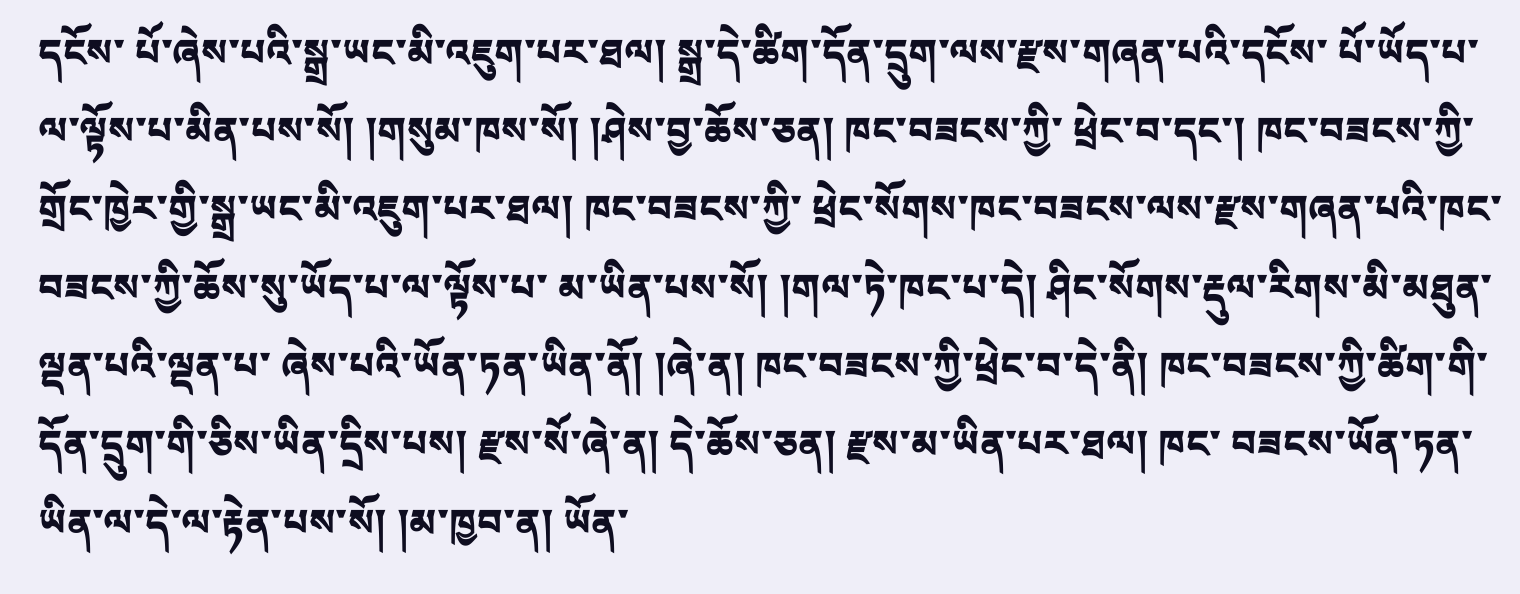དངོས་ པོ་ཞེས་པའི་སྒྲ་ཡང་མི་འཇུག་པར་ཐལ། སྒྲ་དེ་ཚིག་དོན་དྲུག་ལས་རྫས་གཞན་པའི་དངོས་ པོ་ཡོད་པ་ལ་ལྟོས་པ་མིན་པས་སོ། །གསུམ་ཁས་སོ། །ཤེས་བྱ་ཆོས་ཅན། ཁང་བཟངས་ཀྱི་ ཕྲེང་བ་དང་། ཁང་བཟངས་ཀྱི་གྲོང་ཁྱེར་གྱི་སྒྲ་ཡང་མི་འཇུག་པར་ཐལ། ཁང་བཟངས་ཀྱི་ ཕྲེང་སོགས་ཁང་བཟངས་ལས་རྫས་གཞན་པའི་ཁང་བཟངས་ཀྱི་ཆོས་སུ་ཡོད་པ་ལ་ལྟོས་པ་ མ་ཡིན་པས་སོ། །གལ་ཏེ་ཁང་པ་དེ། ཤིང་སོགས་རྡུལ་རིགས་མི་མཐུན་ལྡན་པའི་ལྡན་པ་ ཞེས་པའི་ཡོན་ཏན་ཡིན་ནོ། །ཞེ་ན། ཁང་བཟངས་ཀྱི་ཕྲེང་བ་དེ་ནི། ཁང་བཟངས་ཀྱི་ཚིག་གི་ དོན་དྲུག་གི་ཅིས་ཡིན་དྲིས་པས། རྫས་སོ་ཞེ་ན། དེ་ཆོས་ཅན། རྫས་མ་ཡིན་པར་ཐལ། ཁང་ བཟངས་ཡོན་ཏན་ཡིན་ལ་དེ་ལ་རྟེན་པས་སོ། །མ་ཁྱབ་ན། ཡོན་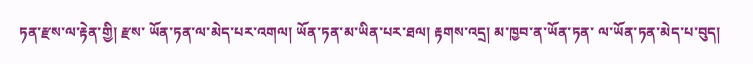ཏན་རྫས་ལ་རྟེན་གྱི། རྫས་ ཡོན་ཏན་ལ་མེད་པར་འགལ། ཡོན་ཏན་མ་ཡིན་པར་ཐལ། རྟགས་འདྲ། མ་ཁྱབ་ན་ཡོན་ཏན་ ལ་ཡོན་ཏན་མེད་པ་བུད།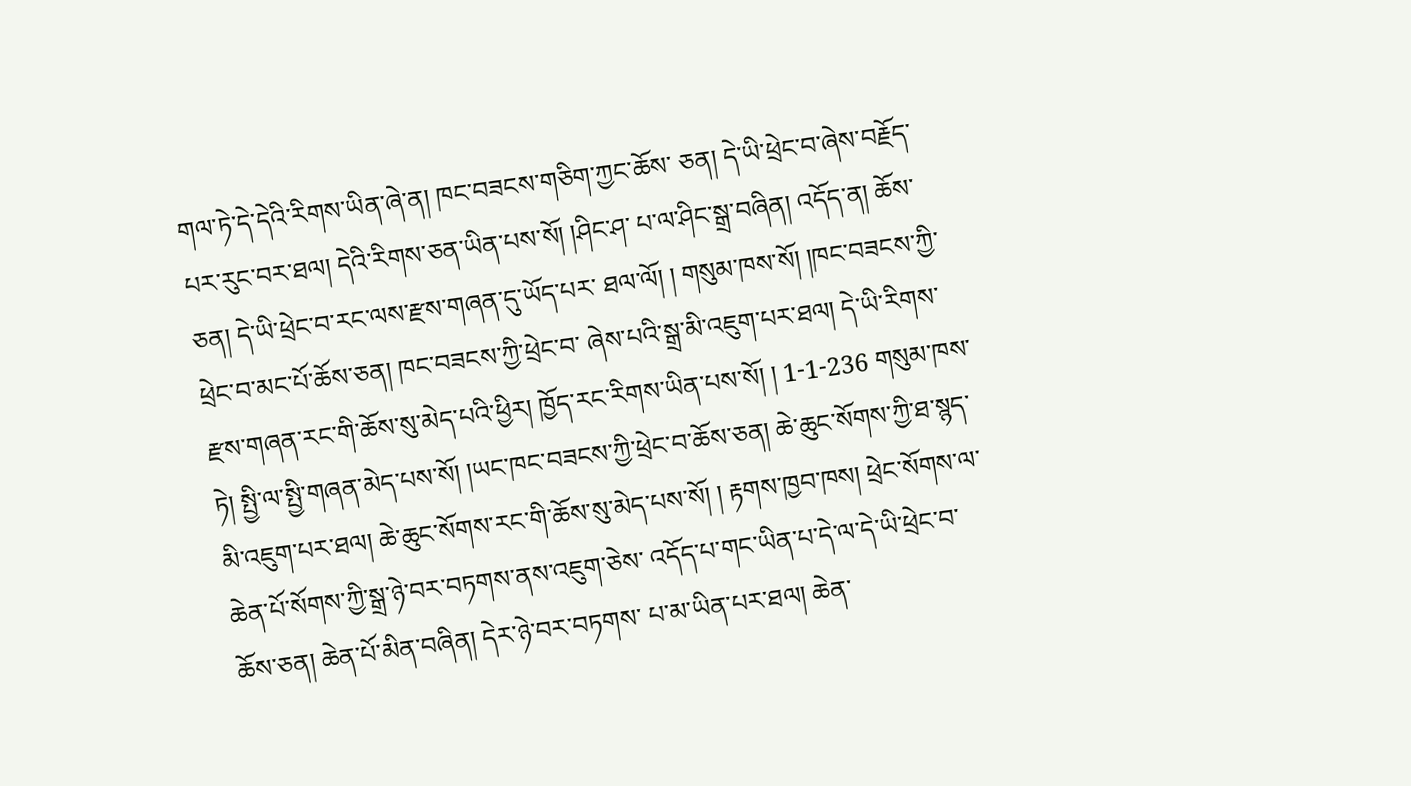གལ་ཏེ་དེ་དེའི་རིགས་ཡིན་ཞེ་ན། ཁང་བཟངས་གཅིག་ཀྱང་ཆོས་ ཅན། དེ་ཡི་ཕྲེང་བ་ཞེས་བརྗོད་པར་རུང་བར་ཐལ། དེའི་རིགས་ཅན་ཡིན་པས་སོ། །ཤིང་ཤ་ པ་ལ་ཤིང་སྒྲ་བཞིན། འདོད་ན། ཆོས་ཅན། དེ་ཡི་ཕྲེང་བ་རང་ལས་རྫས་གཞན་དུ་ཡོད་པར་ ཐལ་ལོ། ། གསུམ་ཁས་སོ། །ཁང་བཟངས་ཀྱི་ཕྲེང་བ་མང་པོ་ཆོས་ཅན། ཁང་བཟངས་ཀྱི་ཕྲེང་བ་ ཞེས་པའི་སྒྲ་མི་འཇུག་པར་ཐལ། དེ་ཡི་རིགས་རྫས་གཞན་རང་གི་ཆོས་སུ་མེད་པའི་ཕྱིར། ཁྱོད་རང་རིགས་ཡིན་པས་སོ། ། 1-1-236 གསུམ་ཁས་ཏེ། སྤྱི་ལ་སྤྱི་གཞན་མེད་པས་སོ། །ཡང་ཁང་བཟངས་ཀྱི་ཕྲེང་བ་ཆོས་ཅན། ཆེ་ཆུང་སོགས་ཀྱི་ཐ་སྙད་མི་འཇུག་པར་ཐལ། ཆེ་ཆུང་སོགས་རང་གི་ཆོས་སུ་མེད་པས་སོ། ། རྟགས་ཁྱབ་ཁས། ཕྲེང་སོགས་ལ་ཆེན་པོ་སོགས་ཀྱི་སྒྲ་ཉེ་བར་བཏགས་ནས་འཇུག་ཅེས་ འདོད་པ་གང་ཡིན་པ་དེ་ལ་དེ་ཡི་ཕྲེང་བ་ཆོས་ཅན། ཆེན་པོ་མིན་བཞིན། དེར་ཉེ་བར་བཏགས་ པ་མ་ཡིན་པར་ཐལ། ཆེན་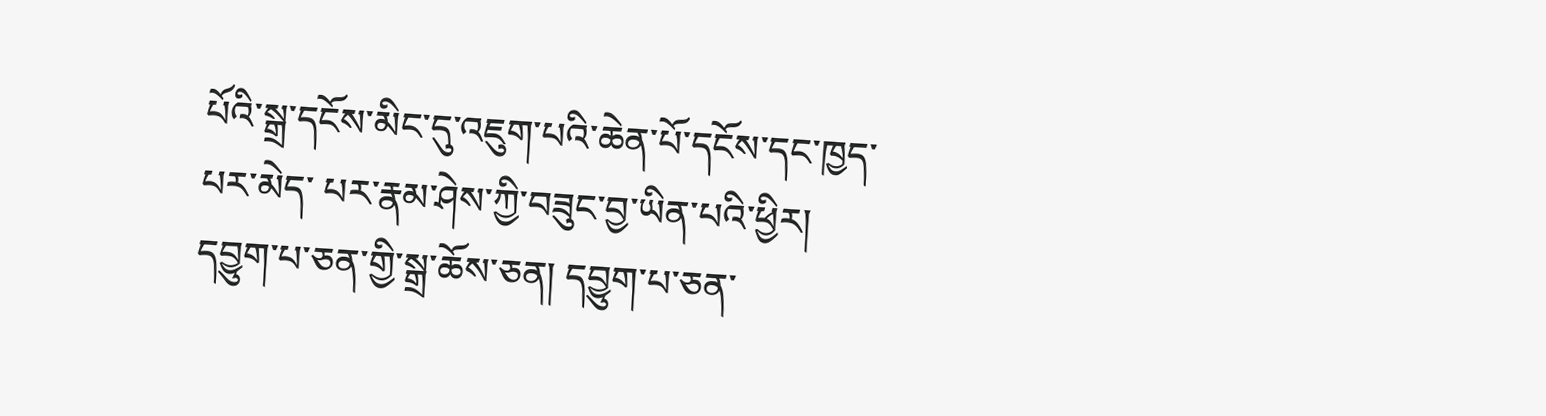པོའི་སྒྲ་དངོས་མིང་དུ་འཇུག་པའི་ཆེན་པོ་དངོས་དང་ཁྱད་པར་མེད་ པར་རྣམ་ཤེས་ཀྱི་བཟུང་བྱ་ཡིན་པའི་ཕྱིར། དབྱུག་པ་ཅན་གྱི་སྒྲ་ཆོས་ཅན། དབྱུག་པ་ཅན་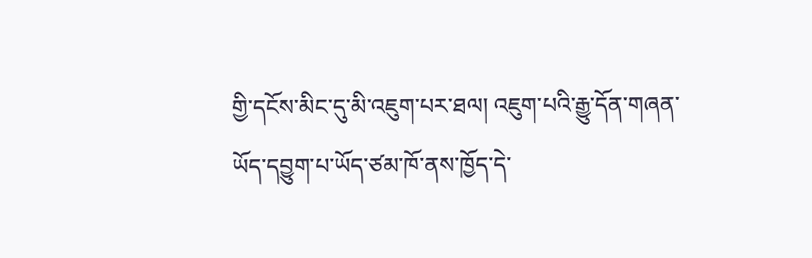གྱི་དངོས་མིང་དུ་མི་འཇུག་པར་ཐལ། འཇུག་པའི་རྒྱུ་དོན་གཞན་ཡོད་དབྱུག་པ་ཡོད་ཙམ་ཁོ་ནས་ཁྱོད་དེ་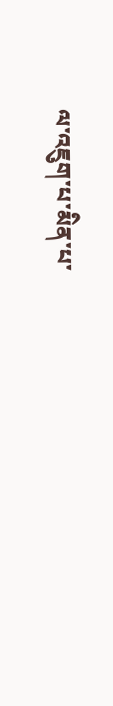ལ་འཇུག་པ་མིན་པ་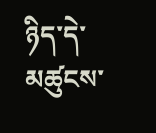ཉིད་དེ་ མཚུངས་